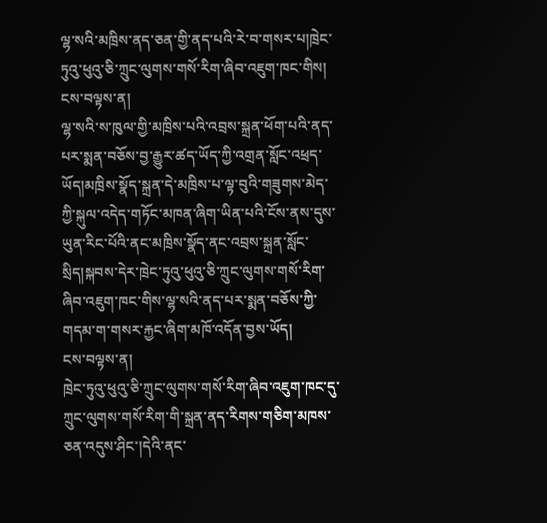ལྷ་སའི་མཁྲིས་ནད་ཅན་གྱི་ནད་པའི་རེ་བ་གསར་པ།ཁྲེང་ཏུའུ་ཕུའུ་ཅི་ཀྲུང་ལུགས་གསོ་རིག་ཞིབ་འཇུག་ཁང་གིས།
ངས་བལྟས་ན།
ལྷ་སའི་ས་ཁུལ་གྱི་མཁྲིས་པའི་འབྲས་སྐྲན་ཕོག་པའི་ནད་པར་སྨན་བཅོས་བྱ་རྒྱུར་ཚད་ཡོད་ཀྱི་འགྲན་སློང་འཕྲད་ཡོད།མཁྲིས་སྣོད་སྐྲན་དེ་མཁྲིས་པ་ལྟ་བུའི་གཟུགས་མེད་ཀྱི་སྐུལ་འདེད་གཏོང་མཁན་ཞིག་ཡིན་པའི་ངོས་ནས་དུས་ཡུན་རིང་པོའི་ནང་མཁྲིས་སྣོད་ནང་འབྲས་སྐྲན་སློང་སྲིད།སྐབས་དེར་ཁྲེང་ཏུའུ་ཕུའུ་ཅི་ཀྲུང་ལུགས་གསོ་རིག་ཞིབ་འཇུག་ཁང་གིས་ལྷ་སའི་ནད་པར་སྨན་བཅོས་ཀྱི་གདམ་ག་གསར་རྐྱང་ཞིག་མཁོ་འདོན་བྱས་ཡོད།
ངས་བལྟས་ན།
ཁྲེང་ཏུའུ་ཕུའུ་ཅི་ཀྲུང་ལུགས་གསོ་རིག་ཞིབ་འཇུག་ཁང་དུ་ཀྲུང་ལུགས་གསོ་རིག་གི་སྐྲན་ནད་རིགས་གཅིག་མཁས་ཅན་འདུས་ཤིང་།དེའི་ནང་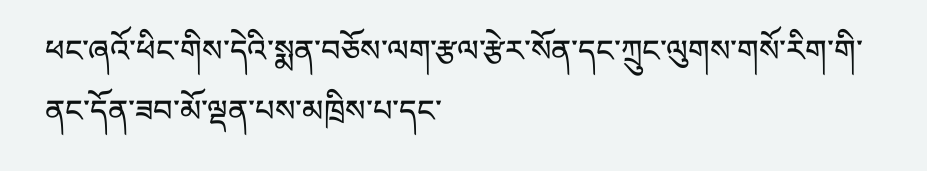ཕང་ཞའོ་ཕིང་གིས་དེའི་སྨན་བཅོས་ལག་རྩལ་རྩེར་སོན་དང་ཀྲུང་ལུགས་གསོ་རིག་གི་ནང་དོན་ཟབ་མོ་ལྡན་པས་མཁྲིས་པ་དང་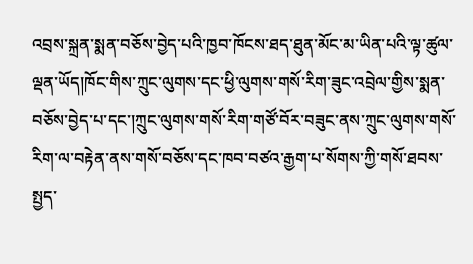འབྲས་སྐྲན་སྨན་བཅོས་བྱེད་པའི་ཁྱབ་ཁོངས་ཐད་ཐུན་མོང་མ་ཡིན་པའི་ལྟ་ཚུལ་ལྡན་ཡོད།ཁོང་གིས་ཀྲུང་ལུགས་དང་ཕྱི་ལུགས་གསོ་རིག་ཟུང་འབྲེལ་གྱིས་སྨན་བཅོས་བྱེད་པ་དང་།ཀྲུང་ལུགས་གསོ་རིག་གཙོ་བོར་བཟུང་ནས་ཀྲུང་ལུགས་གསོ་རིག་ལ་བརྟེན་ནས་གསོ་བཅོས་དང་ཁབ་བཙའ་རྒྱག་པ་སོགས་ཀྱི་གསོ་ཐབས་སྤྱད་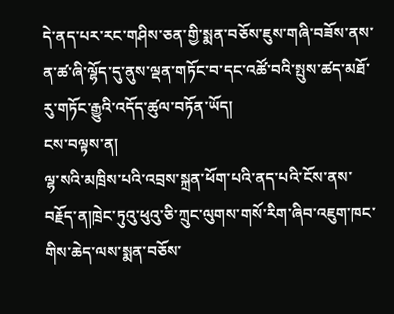དེ་ནད་པར་རང་གཤིས་ཅན་གྱི་སྨན་བཅོས་ཇུས་གཞི་བཟོས་ནས་ན་ཚ་ཞི་ལྷོད་དུ་ནུས་ལྡན་གཏོང་བ་དང་འཚོ་བའི་སྤུས་ཚད་མཐོ་རུ་གཏོང་རྒྱུའི་འདོད་ཚུལ་བཏོན་ཡོད།
ངས་བལྟས་ན།
ལྷ་སའི་མཁྲིས་པའི་འབྲས་སྐྲན་ཕོག་པའི་ནད་པའི་ངོས་ནས་བརྗོད་ན།ཁྲེང་ཏུའུ་ཕུའུ་ཅི་ཀྲུང་ལུགས་གསོ་རིག་ཞིབ་འཇུག་ཁང་གིས་ཆེད་ལས་སྨན་བཅོས་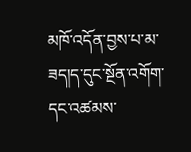མཁོ་འདོན་བྱས་པ་མ་ཟད།ད་དུང་སྔོན་འགོག་དང་འཚམས་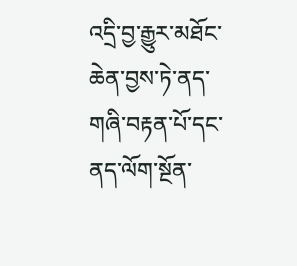འདྲི་བྱ་རྒྱུར་མཐོང་ཆེན་བྱས་ཏེ་ནད་གཞི་བརྟན་པོ་དང་ནད་ལོག་སྔོན་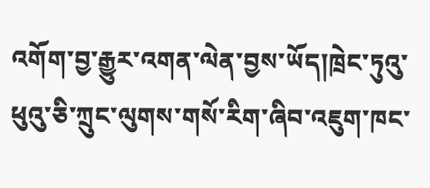འགོག་བྱ་རྒྱུར་འགན་ལེན་བྱས་ཡོད།ཁྲེང་ཏུའུ་ཕུའུ་ཅི་ཀྲུང་ལུགས་གསོ་རིག་ཞིབ་འཇུག་ཁང་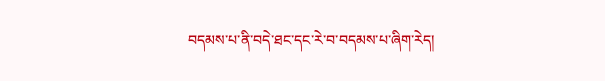བདམས་པ་ནི་བདེ་ཐང་དང་རེ་བ་བདམས་པ་ཞིག་རེད།